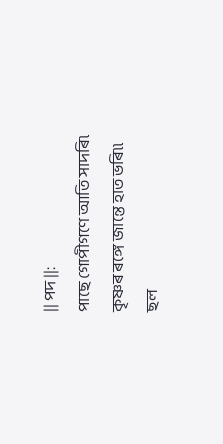|| পদ ||:
পাছে গোপীগণে আতি সাদৰি৷
কৃষ্ণৰ ৰঙ্গে জান্তে হাত ভৰি৷৷
ছল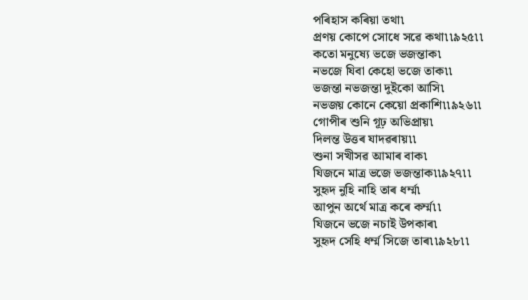পৰিহাস কৰিয়া তথা৷
প্ৰণয় কোপে সোধে সৱে কথা৷৷৯২৫৷৷
কতো মনুষ্যে ভজে ভজন্তাক৷
নভজে যিবা কেহো ভজে তাক৷৷
ভজন্তা নভজন্তা দুইকো আসি৷
নভজয় কোনে কেয়ো প্ৰকাশি৷৷৯২৬৷৷
গোপীৰ শুনি গূঢ় অভিপ্ৰায়৷
দিলন্ত উত্তৰ যাদৱৰায়৷৷
শুনা সখীসৱ আমাৰ বাক৷
যিজনে মাত্ৰ ভজে ভজন্তাক৷৷৯২৭৷৷
সুহৃদ নুহি নাহি তাৰ ধৰ্ম্ম৷
আপুন অৰ্থে মাত্ৰ কৰে কৰ্ম্ম৷৷
যিজনে ভজে নচাই উপকাৰ৷
সুহৃদ সেহি ধৰ্ম্ম সিজে তাৰ৷৷৯২৮৷৷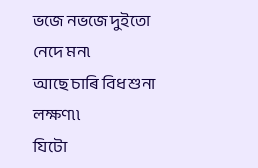ভজে নভজে দুইতো নেদে মন৷
আছে চাৰি বিধ শুনা লক্ষণ৷৷
যিটো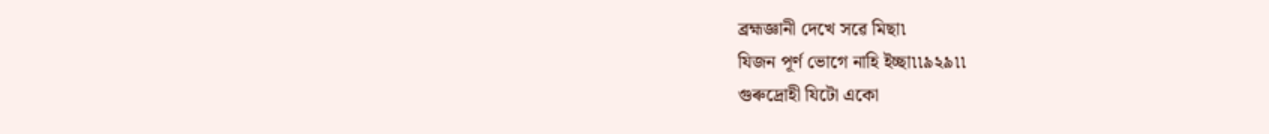ব্ৰহ্মজ্ঞানী দেখে সৱে মিছা৷
যিজন পূৰ্ণ ভোগে নাহি ইচ্ছা৷৷৯২৯৷৷
গুৰুদ্ৰোহী যিটো একো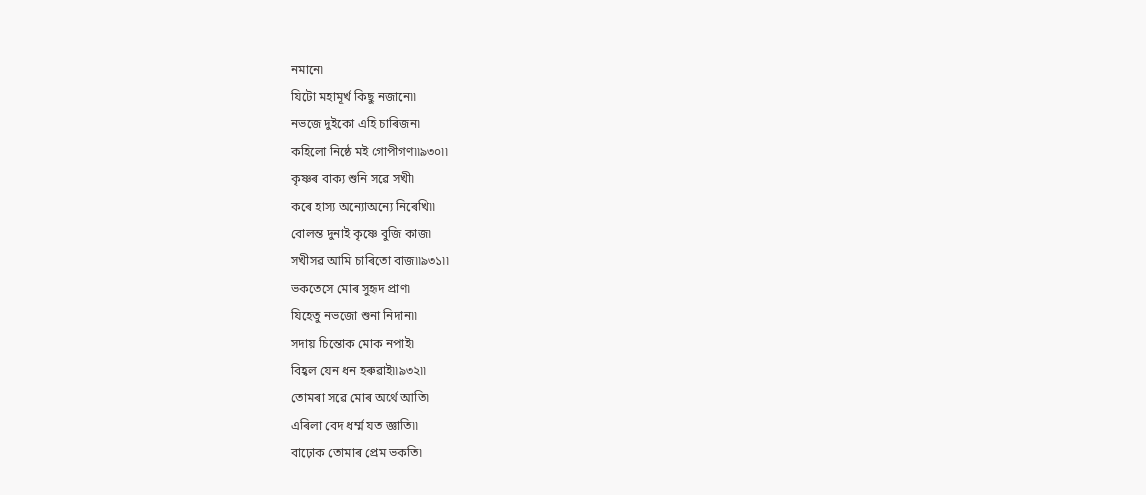নমানে৷
যিটো মহামূৰ্খ কিছু নজানে৷৷
নভজে দুইকো এহি চাৰিজন৷
কহিলো নিষ্ঠে মই গোপীগণ৷৷৯৩০৷৷
কৃষ্ণৰ বাক্য শুনি সৱে সখী৷
কৰে হাস্য অন্যোঅন্যে নিৰেখি৷৷
বোলন্ত দুনাই কৃষ্ণে বুজি কাজ৷
সখীসৱ আমি চাৰিতো বাজ৷৷৯৩১৷৷
ভকতেসে মোৰ সুহৃদ প্ৰাণ৷
যিহেতু নভজো শুনা নিদান৷৷
সদায় চিন্তোক মোক নপাই৷
বিহ্বল যেন ধন হৰুৱাই৷৷৯৩২৷৷
তোমৰা সৱে মোৰ অৰ্থে আতি৷
এৰিলা বেদ ধৰ্ম্ম যত জ্ঞাতি৷৷
বাঢ়োক তোমাৰ প্ৰেম ভকতি৷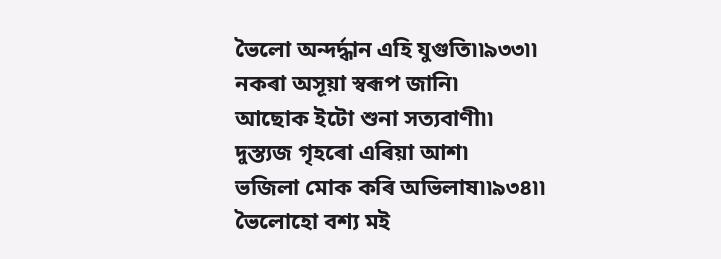ভৈলো অন্দৰ্দ্ধান এহি যুগুতি৷৷৯৩৩৷৷
নকৰা অসূয়া স্বৰূপ জানি৷
আছোক ইটো শুনা সত্যবাণী৷৷
দুস্ত্যজ গৃহৰো এৰিয়া আশ৷
ভজিলা মোক কৰি অভিলাষ৷৷৯৩৪৷৷
ভৈলোহো বশ্য মই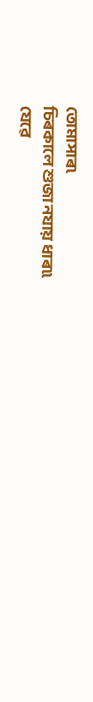তোমাসাৰ৷
চিৰকালে শুজা নযায় ধাৰ৷৷
যেৱে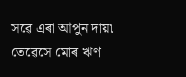সৱে এৰা আপুন দায়৷
তেৱেসে মোৰ ঋণ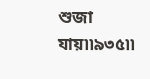শুজা যায়৷৷৯৩৫৷৷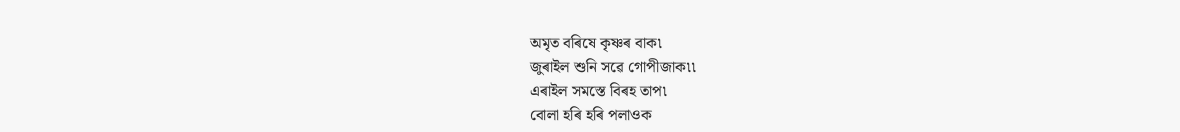অমৃত বৰিষে কৃষ্ণৰ বাক৷
জুৰাইল শুনি সৱে গোপীজাক৷৷
এৰাইল সমস্তে বিৰহ তাপ৷
বোলা হৰি হৰি পলাওক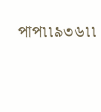পাপ৷৷৯৩৬৷৷